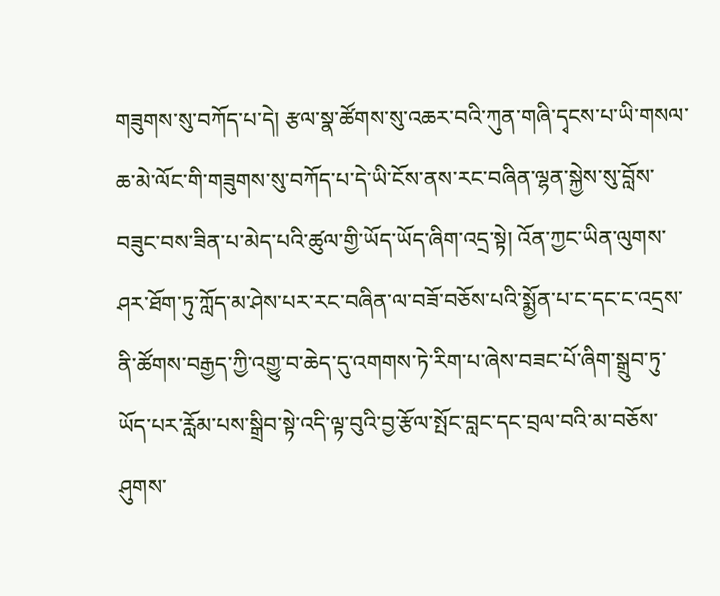གཟུགས་སུ་བཀོད་པ་དེ། རྩལ་སྣ་ཚོགས་སུ་འཆར་བའི་ཀུན་གཞི་དྭངས་པ་ཡི་གསལ་ཆ་མེ་ལོང་གི་གཟུགས་སུ་བཀོད་པ་དེ་ཡི་ངོས་ནས་རང་བཞིན་ལྷན་སྐྱེས་སུ་བློས་བཟུང་བས་ཟིན་པ་མེད་པའི་ཚུལ་གྱི་ཡོད་ཡོད་ཞིག་འདྲ་སྟེ། འོན་ཀྱང་ཡིན་ལུགས་ཤར་ཐོག་ཏུ་ཀློད་མ་ཤེས་པར་རང་བཞིན་ལ་བཟོ་བཅོས་པའི་སྨྱོན་པ་ང་དང་ང་འདྲས་ནི་ཚོགས་བརྒྱད་ཀྱི་འགྱུ་བ་ཆེད་དུ་འགགས་ཏེ་རིག་པ་ཞེས་བཟང་པོ་ཞིག་སྒྲུབ་ཏུ་ཡོད་པར་རློམ་པས་སྒྲིབ་སྟེ་འདི་ལྟ་བུའི་བྱ་རྩོལ་སྤོང་བླང་དང་བྲལ་བའི་མ་བཅོས་ཤུགས་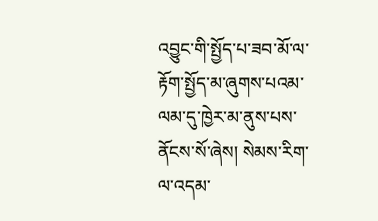འབྱུང་གི་སྤྱོད་པ་ཟབ་མོ་ལ་རྟོག་སྤྱོད་མ་ཞུགས་པའམ་ལམ་དུ་ཁྱེར་མ་ནུས་པས་ནོངས་སོ་ཞེས། སེམས་རིག་ལ་འདམ་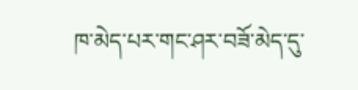ཁ་མེད་པར་གང་ཤར་བཟོ་མེད་དུ་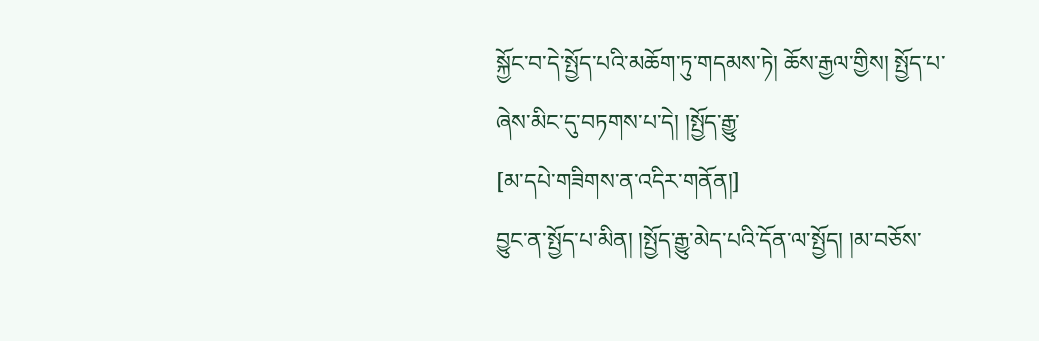སྐྱོང་བ་དེ་སྤྱོད་པའི་མཆོག་ཏུ་གདམས་ཏེ། ཆོས་རྒྱལ་གྱིས། སྤྱོད་པ་ཞེས་མིང་དུ་བཏགས་པ་དེ། །སྤྱོད་རྒྱུ་
[མ་དཔེ་གཟིགས་ན་འདིར་གནོན།]
བྱུང་ན་སྤྱོད་པ་མིན། །སྤྱོད་རྒྱུ་མེད་པའི་དོན་ལ་སྤྱོད། །མ་བཅོས་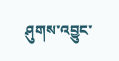ཤུགས་འབྱུང་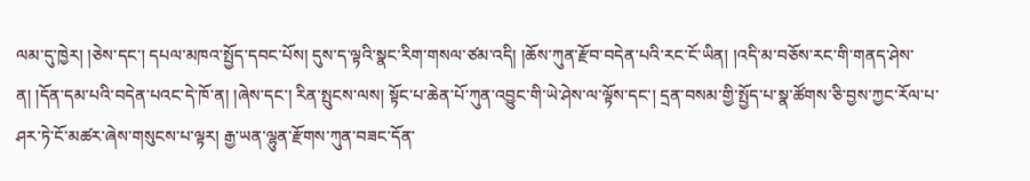ལམ་དུ་ཁྱེར། །ཅེས་དང་། དཔལ་མཁའ་སྤྱོད་དབང་པོས། དུས་ད་ལྟའི་སྣང་རིག་གསལ་ཙམ་འདི། །ཆོས་ཀུན་རྫོབ་བདེན་པའི་རང་ངོ་ཡིན། །འདི་མ་བཅོས་རང་གི་གནད་ཤེས་ན། །དོན་དམ་པའི་བདེན་པའང་དེ་ཁོ་ན། །ཞེས་དང་། རིན་སྤུངས་ལས། སྟོང་པ་ཆེན་པོ་ཀུན་འབྱུང་གི་ཡེ་ཤེས་ལ་ལྟོས་དང་། དྲན་བསམ་གྱི་སྤྱོད་པ་སྣ་ཚོགས་ཅི་བྱས་ཀྱང་རོལ་པ་ཤར་ཏེ་ངོ་མཚར་ཞེས་གསུངས་པ་ལྟར། རྒྱ་ཡན་ལྷུན་རྫོགས་ཀུན་བཟང་དོན་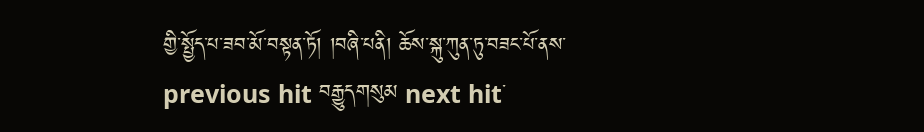གྱི་སྤྱོད་པ་ཟབ་མོ་བསྟན་ཏོ། །བཞི་པནི། ཆོས་སྐུ་ཀུན་ཏུ་བཟང་པོ་ནས་previous hit བརྒྱུདགསུམ next hit་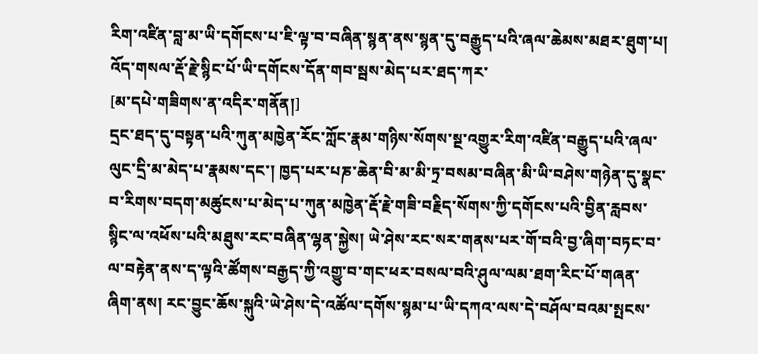རིག་འཛིན་བླ་མ་ཡི་དགོངས་པ་ཇི་ལྟ་བ་བཞིན་སྙན་ནས་སྙན་དུ་བརྒྱུད་པའི་ཞལ་ཆེམས་མཐར་ཐུག་པ། འོད་གསལ་རྡོ་རྗེ་སྙིང་པོ་ཡི་དགོངས་དོན་གབ་སྦས་མེད་པར་ཐད་ཀར་
[མ་དཔེ་གཟིགས་ན་འདིར་གནོན།]
དྲང་ཐད་དུ་བསྟན་པའི་ཀུན་མཁྱེན་རོང་ཀློང་རྣམ་གཉིས་སོགས་སྔ་འགྱུར་རིག་འཛིན་བརྒྱུད་པའི་ཞལ་ལུང་དྲི་མ་མེད་པ་རྣམས་དང་། ཁྱད་པར་པཎ་ཆེན་བི་མ་མི་ཏྲ་བསམ་བཞིན་མི་ཡི་བཤེས་གཉེན་དུ་སྣང་བ་རིགས་བདག་མཚུངས་པ་མེད་པ་ཀུན་མཁྱེན་རྡོ་རྗེ་གཟི་བརྗིད་སོགས་ཀྱི་དགོངས་པའི་བྱིན་རླབས་སྙིང་ལ་འཕོས་པའི་མཐུས་རང་བཞིན་ལྷན་སྐྱེས། ཡེ་ཤེས་རང་སར་གནས་པར་གོ་བའི་བྱ་ཞིག་བཏང་བ་ལ་བརྟེན་ནས་ད་ལྟའི་ཚོགས་བརྒྱད་ཀྱི་འགྱུ་བ་གང་ཕར་བསལ་བའི་ཤུལ་ལམ་ཐག་རིང་པོ་གཞན་ཞིག་ནས། རང་བྱུང་ཆོས་སྐུའི་ཡེ་ཤེས་དེ་འཚོལ་དགོས་སྙམ་པ་ཡི་དཀའ་ལས་དེ་བཤོལ་བའམ་སྤངས་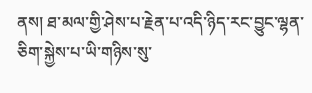ནས། ཐ་མལ་གྱི་ཤེས་པ་རྗེན་པ་འདི་ཉིད་རང་བྱུང་ལྷན་ཅིག་སྐྱེས་པ་ཡི་གཉིས་སུ་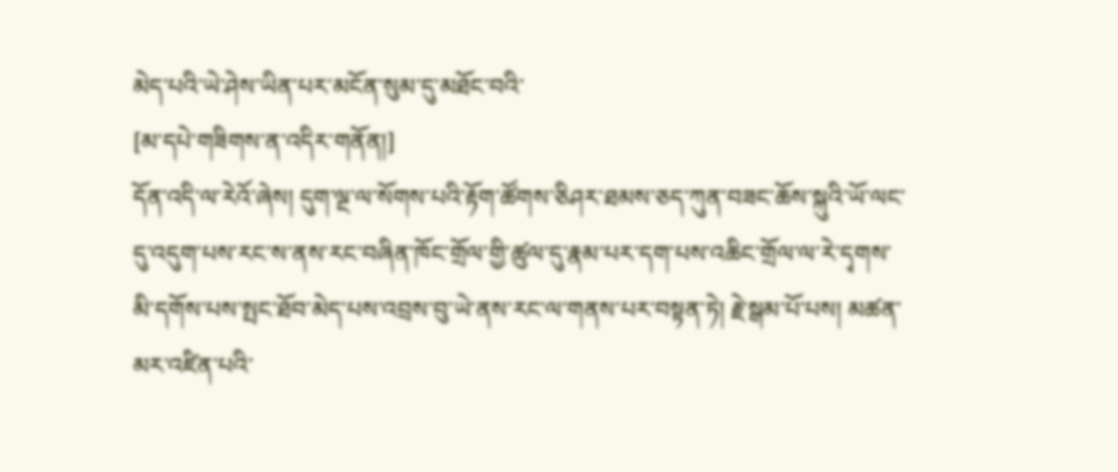མེད་པའི་ཡེ་ཤེས་ཡིན་པར་མངོན་སུམ་དུ་མཐོང་བའི་
[མ་དཔེ་གཟིགས་ན་འདིར་གནོན།]
དོན་འདི་ལ་རེའོ་ཞེས། དུག་ལྔ་ལ་སོགས་པའི་རྟོག་ཚོགས་ཅིཤར་ཐམས་ཅད་ཀུན་བཟང་ཆོས་སྐུའི་ཡོ་ལང་དུ་འདུག་པས་རང་ས་ནས་རང་བཞིན་ཁོང་གྲོལ་གྱི་ཚུལ་དུ་རྣམ་པར་དག་པས་འཆིང་གྲོལ་ལ་རེ་དྭགས་མི་དགོས་པས་སྤང་ཐོབ་མེད་པས་འབྲས་བུ་ཡེ་ནས་རང་ལ་གནས་པར་བསྟན་ཏེ། རྗེ་སྒམ་པོ་པས། མཚན་མར་འཛིན་པའི་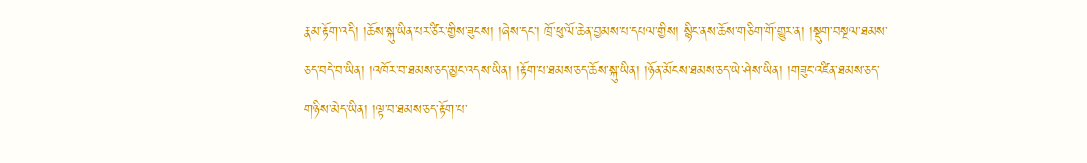རྣམ་རྟོག་འདི། །ཆོས་སྐུ་ཡིན་པར་ཙིར་གྱིས་ཟུངས། །ཞེས་དང་། ཁྲོ་ཕུ་ལོ་ཆེན་བྱམས་པ་དཔལ་གྱིས། སྙིང་ནས་ཆོས་གཅིག་གོ་གྱུར་ན། །སྡུག་བསྔལ་ཐམས་ཅད་བདེ་བ་ཡིན། །འཁོར་བ་ཐམས་ཅད་མྱང་འདས་ཡིན། །རྟོག་པ་ཐམས་ཅད་ཆོས་སྐུ་ཡིན། །ཉོན་མོངས་ཐམས་ཅད་ཡེ་ཤེས་ཡིན། །གཟུང་འཛིན་ཐམས་ཅད་གཉིས་མེད་ཡིན། །ལྟ་བ་ཐམས་ཅད་རྟོག་པ་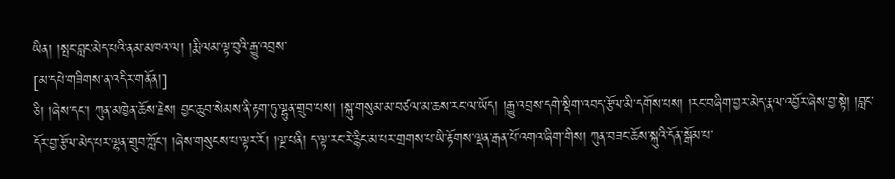ཡིན། །སྤང་བླང་མེད་པའི་ནམ་མཁའ་ལ། །རྨི་ལམ་ལྟ་བུའི་རྒྱུ་འབྲས་
[མ་དཔེ་གཟིགས་ན་འདིར་གནོན།]
ཅི། །ཞེས་དང་། ཀུན་མཁྱེན་ཆོས་རྗེས། བྱང་ཆུབ་སེམས་ནི་རྟག་ཏུ་ལྷུན་གྲུབ་པས། །སྐུ་གསུམ་མ་བཙལ་མ་ཆས་རང་ལ་ཡོད། །རྒྱུ་འབྲས་དགེ་སྡིག་འབད་རྩོལ་མི་དགོས་པས། །རང་བཞིག་བྱར་མེད་རྣལ་འབྱོར་ཞེས་བྱ་སྟེ། །བླང་དོར་བྱ་རྩོལ་མེད་པར་ལྷན་གྲུབ་ཀློང་། །ཞེས་གསུངས་པ་ལྟར་རོ། །ལྔ་པནི། ད་ལྟ་རང་རེ་རྙིང་མ་པར་གྲགས་པ་ཡི་རྟོགས་ལྡན་རྒན་པོ་འགའ་ཞིག་གིས། ཀུན་བཟང་ཆོས་སྐུའི་དོན་སྒོམ་པ་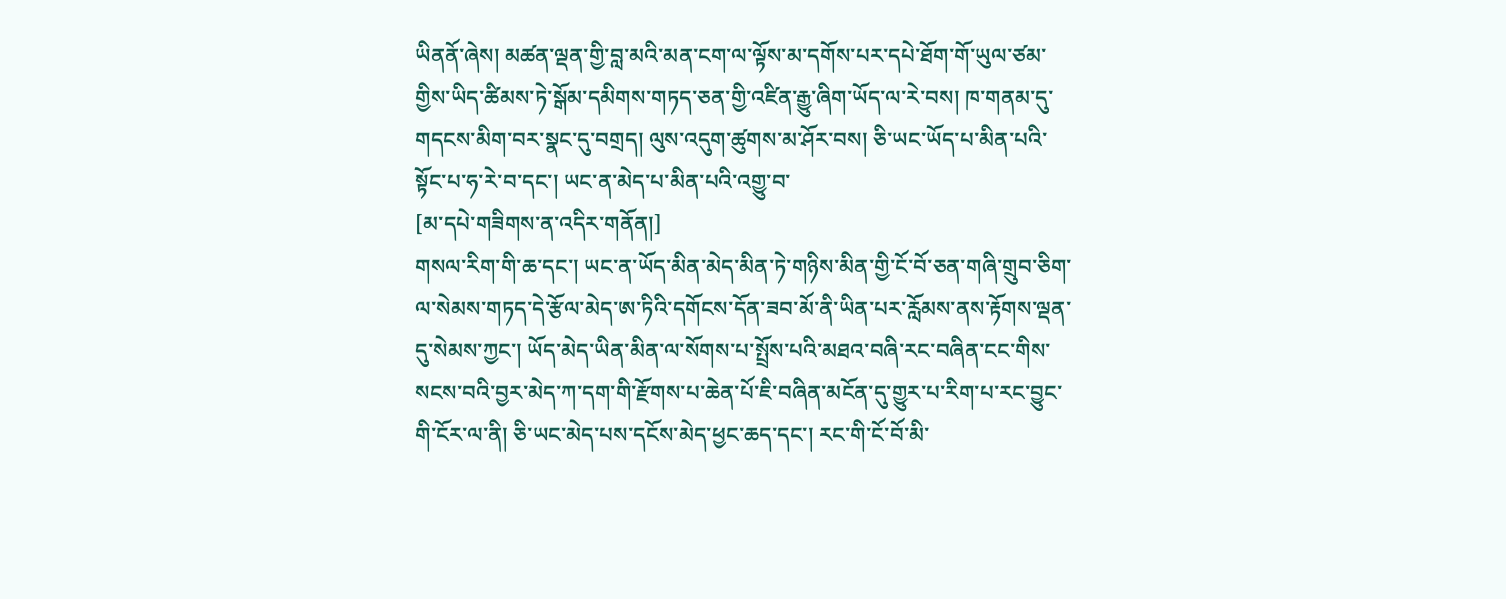ཡིནནོ་ཞེས། མཚན་ལྡན་གྱི་བླ་མའི་མན་ངག་ལ་ལྟོས་མ་དགོས་པར་དཔེ་ཐོག་གོ་ཡུལ་ཙམ་གྱིས་ཡིད་ཚིམས་ཏེ་སྒོམ་དམིགས་གཏད་ཅན་གྱི་འཛིན་རྒྱུ་ཞིག་ཡོད་ལ་རེ་བས། ཁ་གནམ་དུ་གདངས་མིག་བར་སྣང་དུ་བགྲད། ལུས་འདུག་ཚུགས་མ་ཤོར་བས། ཅི་ཡང་ཡོད་པ་མིན་པའི་སྟོང་པ་ཧ་རེ་བ་དང་། ཡང་ན་མེད་པ་མིན་པའི་འགྱུ་བ་
[མ་དཔེ་གཟིགས་ན་འདིར་གནོན།]
གསལ་རིག་གི་ཆ་དང་། ཡང་ན་ཡོད་མིན་མེད་མིན་ཏེ་གཉིས་མིན་གྱི་ངོ་བོ་ཅན་གཞི་གྲུབ་ཅིག་ལ་སེམས་གཏད་དེ་རྩོལ་མེད་ཨ་ཏིའི་དགོངས་དོན་ཟབ་མོ་ནི་ཡིན་པར་རློམས་ནས་རྟོགས་ལྡན་དུ་སེམས་ཀྱང་། ཡོད་མེད་ཡིན་མིན་ལ་སོགས་པ་སྤྲོས་པའི་མཐའ་བཞི་རང་བཞིན་ངང་གིས་སངས་བའི་བྱར་མེད་ཀ་དག་གི་རྫོགས་པ་ཆེན་པོ་ཇི་བཞིན་མངོན་དུ་གྱུར་པ་རིག་པ་རང་བྱུང་གི་ངོར་ལ་ནི། ཅི་ཡང་མེད་པས་དངོས་མེད་ཕྱང་ཆད་དང་། རང་གི་ངོ་བོ་མི་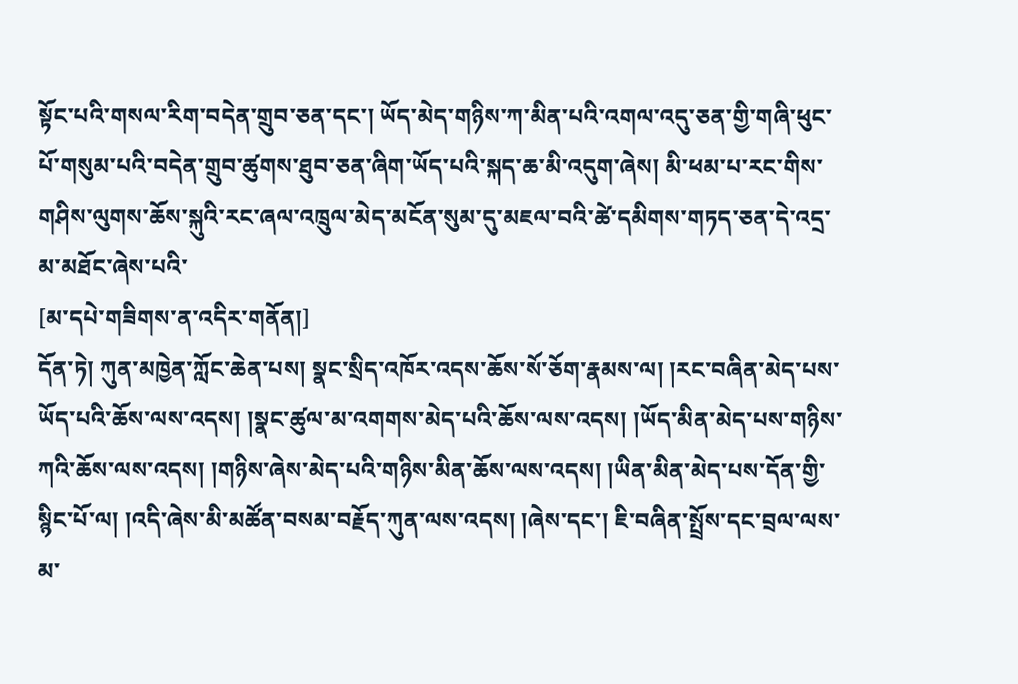སྟོང་པའི་གསལ་རིག་བདེན་གྲུབ་ཅན་དང་། ཡོད་མེད་གཉིས་ཀ་མིན་པའི་འགལ་འདུ་ཅན་གྱི་གཞི་ཕུང་པོ་གསུམ་པའི་བདེན་གྲུབ་ཚུགས་ཐུབ་ཅན་ཞིག་ཡོད་པའི་སྐད་ཆ་མི་འདུག་ཞེས། མི་ཕམ་པ་རང་གིས་གཤིས་ལུགས་ཆོས་སྐུའི་རང་ཞལ་འཁྲུལ་མེད་མངོན་སུམ་དུ་མཇལ་བའི་ཚེ་དམིགས་གཏད་ཅན་དེ་འདྲ་མ་མཐོང་ཞེས་པའི་
[མ་དཔེ་གཟིགས་ན་འདིར་གནོན།]
དོན་ཏེ། ཀུན་མཁྱེན་ཀློང་ཆེན་པས། སྣང་སྲིད་འཁོར་འདས་ཆོས་སོ་ཅོག་རྣམས་ལ། །རང་བཞིན་མེད་པས་ཡོད་པའི་ཆོས་ལས་འདས། །སྣང་ཚུལ་མ་འགགས་མེད་པའི་ཆོས་ལས་འདས། །ཡོད་མིན་མེད་པས་གཉིས་ཀའི་ཆོས་ལས་འདས། །གཉིས་ཞེས་མེད་པའི་གཉིས་མིན་ཆོས་ལས་འདས། །ཡིན་མིན་མེད་པས་དོན་གྱི་སྙིང་པོ་ལ། །འདི་ཞེས་མི་མཚོན་བསམ་བརྗོད་ཀུན་ལས་འདས། །ཞེས་དང་། ཇི་བཞིན་སྤྲོས་དང་བྲལ་ལས་མ་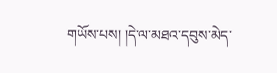གཡོས་པས། །དེ་ལ་མཐའ་དབུས་མེད་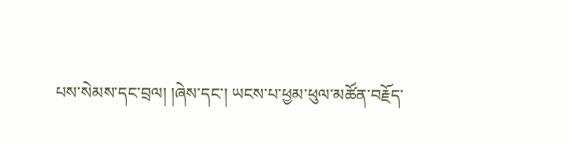པས་སེམས་དང་བྲལ། །ཞེས་དང་། ཡངས་པ་ཕྱམ་ཕུལ་མཚོན་བརྗོད་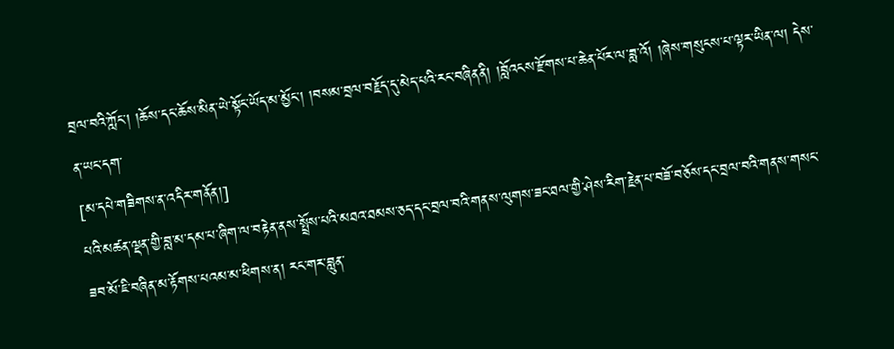བྲལ་བའི་ཀློང་། །ཆོས་དང་ཆོས་མིན་ཡེ་སྟོང་ཡོད་མ་མྱོང་། །བསམ་བྲལ་བརྗོད་དུ་མེད་པའི་རང་བཞིནནི། །བློའངས་རྫོགས་པ་ཆེན་པོར་ལ་ཟླ་འོ། །ཞེས་གསུངས་པ་ལྟར་ཡིན་ལ། དེས་ན་ཡང་དག་
[མ་དཔེ་གཟིགས་ན་འདིར་གནོན།]
པའི་མཚན་ལྡན་གྱི་བླ་མ་དམ་པ་ཞིག་ལ་བརྟེན་ནས་སྤྲོས་པའི་མཐའ་ཐམས་ཅད་དང་བྲལ་བའི་གནས་ལུགས་ཟང་ཐལ་གྱི་ཤེས་རིག་རྗེན་པ་བཟོ་བཅོས་དང་བྲལ་བའི་གནས་གསང་ཟབ་མོ་ཇི་བཞིན་མ་རྟོགས་པའམ་མ་ཕིགས་ན། རང་གར་བླུན་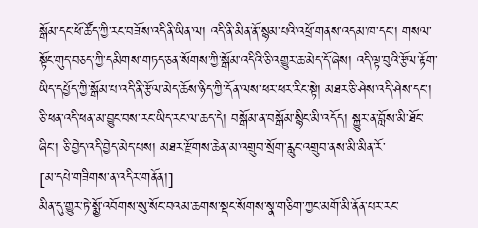སྒོམ་དང་ཕོ་ཚོད་ཀྱི་རང་བཟོས་འདིནི་ཡིན་ལ། འདི་ནི་མིན་ནོ་སྙམ་པའི་འཕྲོ་གནས་འདམ་ཁ་དང་། གསལ་སྟོང་གུད་བཅད་ཀྱི་དམིགས་གཏད་ཅན་སོགས་ཀྱི་སྒོམ་འདིའི་ཅི་འགྱུར་ཆ་མེད་དོ་ཞེས། འདི་ལྟ་བུའི་རྩོལ་རྟོག་ཡིད་དཔྱོད་ཀྱི་སྒོམ་པ་འདི་ནི་རྩོལ་མེད་ཆོས་ཉིད་ཀྱི་དོན་ལས་ཕར་ཕར་རིང་སྟེ། མཐར་ཅི་ཤེས་འདི་ཤེས་དང་། ཅི་ཕན་འདི་ཕན་མ་བྱུང་བས་རང་ཡིད་རང་ལ་ཆད་དེ། བསྒོམ་ན་བསྒོམ་སྙིང་མི་འདོད། སྐྱུར་ན་བློས་མི་ཐོང་ཞིང་། ཅི་བྱེད་འདི་བྱེད་མེད་པས། མཐར་རྫོགས་ཆེན་མ་འགྲུབ་སྲོག་རླུང་འགྲུབ་ནས་མི་མིན་རོ་
[མ་དཔེ་གཟིགས་ན་འདིར་གནོན།]
མིན་དུ་གྱུར་ཏེ་སྨྱོ་འབོགས་སུ་སོང་བའམ་ཆགས་སྡང་སོགས་སྣ་གཅིག་ཀྱང་མགོ་མི་ནོན་པར་རང་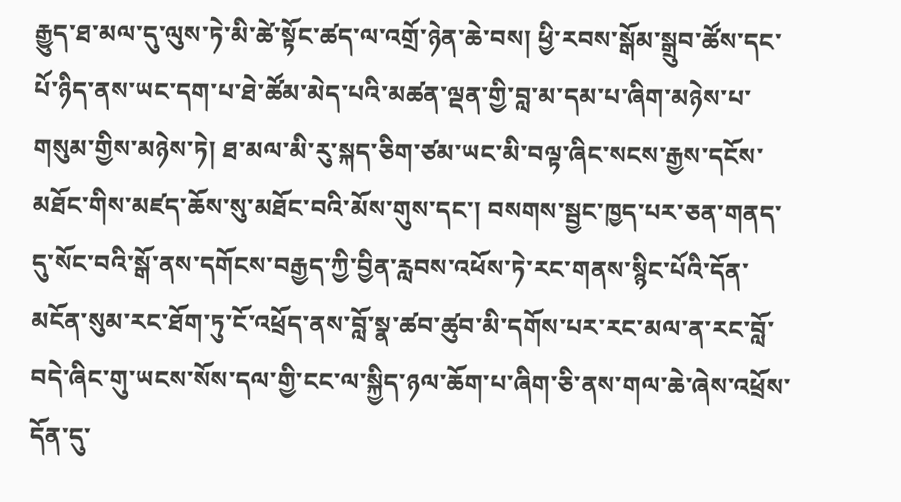རྒྱུད་ཐ་མལ་དུ་ལུས་ཏེ་མི་ཚེ་སྟོང་ཚད་ལ་འགྲོ་ཉེན་ཆེ་བས། ཕྱི་རབས་སྒོམ་སྒྲུབ་ཚོས་དང་པོ་ཉིད་ནས་ཡང་དག་པ་ཐེ་ཚོམ་མེད་པའི་མཚན་ལྡན་གྱི་བླ་མ་དམ་པ་ཞིག་མཉེས་པ་གསུམ་གྱིས་མཉེས་ཏེ། ཐ་མལ་མི་རུ་སྐད་ཅིག་ཙམ་ཡང་མི་བལྟ་ཞིང་སངས་རྒྱས་དངོས་མཐོང་གིས་མཛད་ཆོས་སུ་མཐོང་བའི་མོས་གུས་དང་། བསགས་སྦྱང་ཁྱད་པར་ཅན་གནད་དུ་སོང་བའི་སྒོ་ནས་དགོངས་བརྒྱད་ཀྱི་བྱིན་རླབས་འཕོས་ཏེ་རང་གནས་སྙིང་པོའི་དོན་མངོན་སུམ་རང་ཐོག་ཏུ་ངོ་འཕྲོད་ནས་བློ་སྣ་ཚབ་ཚུབ་མི་དགོས་པར་རང་མལ་ན་རང་བློ་བདེ་ཞིང་གུ་ཡངས་སོས་དལ་གྱི་ངང་ལ་སྐྱིད་ཉལ་ཆོག་པ་ཞིག་ཅི་ནས་གལ་ཆེ་ཞེས་འཕྲོས་དོན་དུ་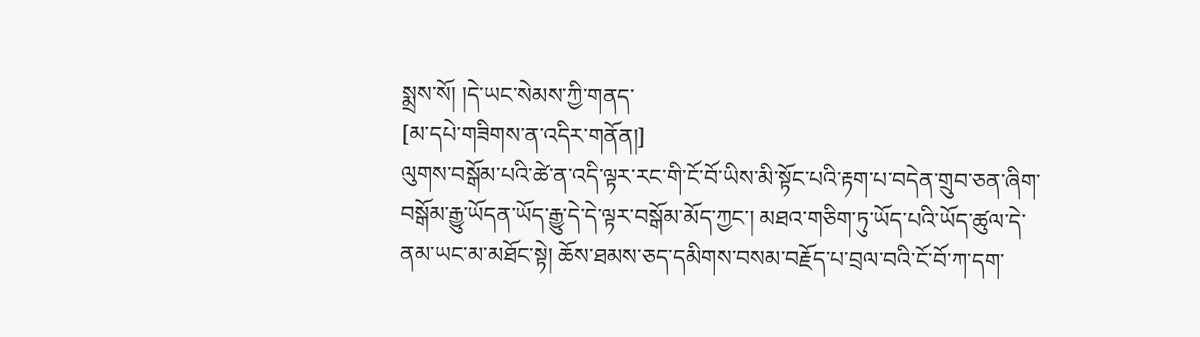སྨྲས་སོ། །དེ་ཡང་སེམས་ཀྱི་གནད་
[མ་དཔེ་གཟིགས་ན་འདིར་གནོན།]
ལུགས་བསྒོམ་པའི་ཚེ་ན་འདི་ལྟར་རང་གི་ངོ་བོ་ཡིས་མི་སྟོང་པའི་རྟག་པ་བདེན་གྲུབ་ཅན་ཞིག་བསྒོམ་རྒྱུ་ཡོདན་ཡོད་རྒྱུ་དེ་དེ་ལྟར་བསྒོམ་མོད་ཀྱང་། མཐའ་གཅིག་ཏུ་ཡོད་པའི་ཡོད་ཚུལ་དེ་ནམ་ཡང་མ་མཐོང་སྟེ། ཆོས་ཐམས་ཅད་དམིགས་བསམ་བརྗོད་པ་བྲལ་བའི་ངོ་བོ་ཀ་དག་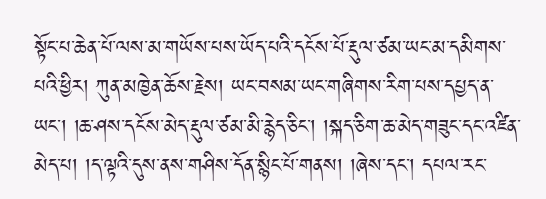སྟོང་པ་ཆེན་པོ་ལས་མ་གཡོས་པས་ཡོད་པའི་དངོས་པོ་རྡུལ་ཙམ་ཡང་མ་དམིགས་པའི་ཕྱིར། ཀུན་མཁྱེན་ཆོས་རྗེས། ཡང་བསམ་ཡང་གཞིགས་རིག་པས་དཔྱད་ན་ཡང་། །ཆ་ཤས་དངོས་མེད་རྡུལ་ཙམ་མི་རྙེད་ཅིང་། །སྐད་ཅིག་ཆ་མེད་གཟུང་དང་འཛིན་མེད་པ། །ད་ལྟའི་དུས་ནས་གཤིས་དོན་སྙིང་པོ་གནས། །ཞེས་དང་། དཔལ་རང་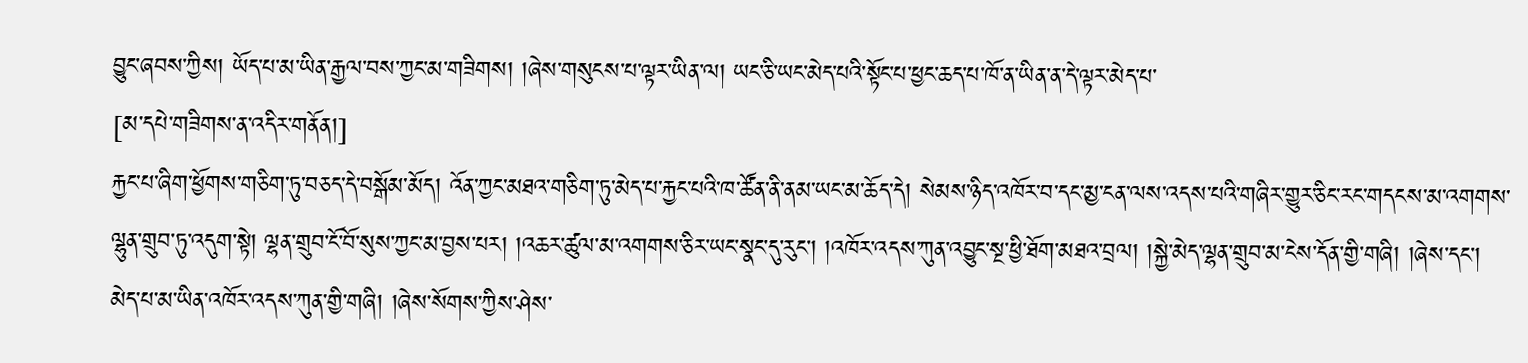བྱུང་ཞབས་ཀྱིས། ཡོད་པ་མ་ཡིན་རྒྱལ་བས་ཀྱང་མ་གཟིགས། །ཞེས་གསུངས་པ་ལྟར་ཡིན་ལ། ཡང་ཅི་ཡང་མེད་པའི་སྟོང་པ་ཕྱང་ཆད་པ་ཁོ་ན་ཡིན་ན་དེ་ལྟར་མེད་པ་
[མ་དཔེ་གཟིགས་ན་འདིར་གནོན།]
རྐྱང་པ་ཞིག་ཕྱོགས་གཅིག་ཏུ་བཅད་དེ་བསྒོམ་མོད། འོན་ཀྱང་མཐའ་གཅིག་ཏུ་མེད་པ་རྐྱང་པའི་ཁ་ཚོན་ནི་ནམ་ཡང་མ་ཆོད་དེ། སེམས་ཉིད་འཁོར་བ་དང་མྱ་ངན་ལས་འདས་པའི་གཞིར་གྱུར་ཅིང་རང་གདངས་མ་འགགས་ལྷུན་གྲུབ་ཏུ་འདུག་སྟེ། ལྷན་གྲུབ་ངོ་བོ་སུས་ཀྱང་མ་བྱས་པར། །འཆར་ཚུལ་མ་འགགས་ཅིར་ཡང་སྣང་དུ་རུང་། །འཁོར་འདས་ཀུན་འབྱུང་སྔ་ཕྱི་ཐོག་མཐའ་བྲལ། །སྐྱེ་མེད་ལྷན་གྲུབ་མ་ངེས་དོན་གྱི་གཞི། །ཞེས་དང་། མེད་པ་མ་ཡིན་འཁོར་འདས་ཀུན་གྱི་གཞི། །ཞེས་སོགས་ཀྱིས་ཤེས་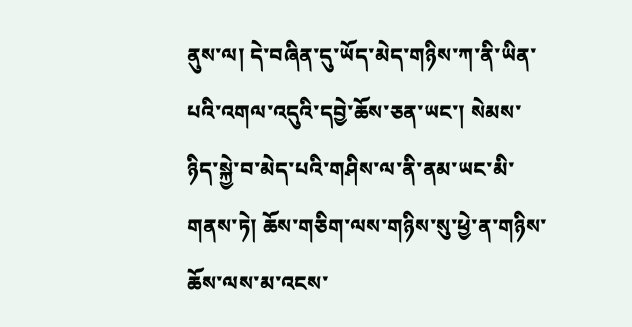ནུས་ལ། དེ་བཞིན་དུ་ཡོད་མེད་གཉིས་ཀ་ནི་ཡིན་པའི་འགལ་འདུའི་དབྱེ་ཆོས་ཅན་ཡང་། སེམས་ཉིད་སྐྱེ་བ་མེད་པའི་གཤིས་ལ་ནི་ནམ་ཡང་མི་གནས་ཏེ། ཆོས་གཅིག་ལས་གཉིས་སུ་ཕྱེ་ན་གཉིས་ཆོས་ལས་མ་འངས་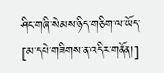ཤིང་གཞི་སེམས་ཉིད་གཅིག་ལ་ཡོད་
[མ་དཔེ་གཟིགས་ན་འདིར་གནོན།]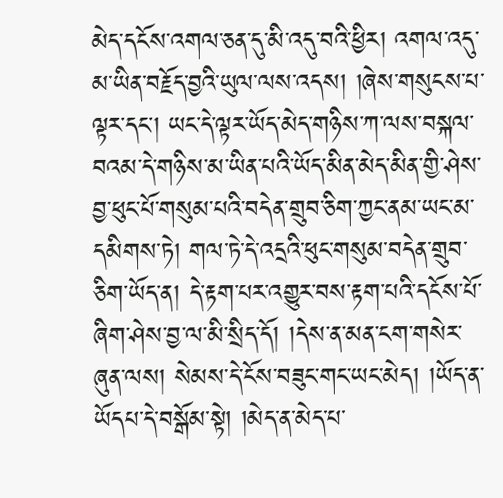མེད་དངོས་འགལ་ཅན་དུ་མི་འདུ་བའི་ཕྱིར། འགལ་འདུ་མ་ཡིན་བརྗོད་བྱའི་ཡུལ་ལས་འདས། །ཞེས་གསུངས་པ་ལྟར་དང་། ཡང་དེ་ལྟར་ཡོད་མེད་གཉིས་ཀ་ལས་བསྐལ་བའམ་དེ་གཉིས་མ་ཡིན་པའི་ཡོད་མིན་མེད་མིན་གྱི་ཤེས་བྱ་ཕུང་པོ་གསུམ་པའི་བདེན་གྲུབ་ཅིག་ཀྱང་ནམ་ཡང་མ་དམིགས་ཏེ། གལ་ཏེ་དེ་འདྲའི་ཕུང་གསུམ་བདེན་གྲུབ་ཅིག་ཡོད་ན། དེ་རྟག་པར་འགྱུར་བས་རྟག་པའི་དངོས་པོ་ཞིག་ཤེས་བྱ་ལ་མི་སྲིད་དོ། །དེས་ན་མན་ངག་གསེར་ཞུན་ལས། སེམས་དེ་ངོས་བཟུང་གང་ཡང་མེད། །ཡོད་ན་ཡོདཔ་དེ་བསྒོམ་སྟེ། །མེད་ན་མེད་པ་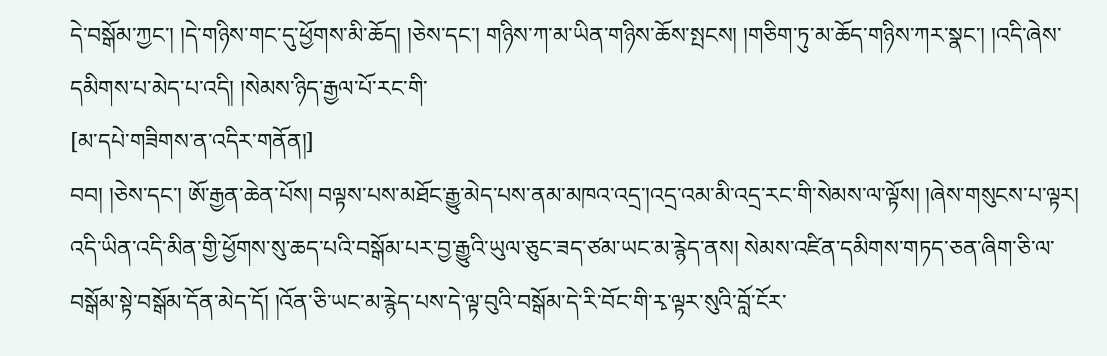དེ་བསྒོམ་ཀྱང་། །དེ་གཉིས་གང་དུ་ཕྱོགས་མི་ཆོད། །ཅེས་དང་། གཉིས་ཀ་མ་ཡིན་གཉིས་ཆོས་སྤངས། །གཅིག་ཏུ་མ་ཆོད་གཉིས་ཀར་སྣང་། །འདི་ཞེས་དམིགས་པ་མེད་པ་འདི། །སེམས་ཉིད་རྒྱལ་པོ་རང་གི་
[མ་དཔེ་གཟིགས་ན་འདིར་གནོན།]
བབ། །ཅེས་དང་། ཨོ་རྒྱན་ཆེན་པོས། བལྟས་པས་མཐོང་རྒྱུ་མེད་པས་ནམ་མཁའ་འདྲ་།འདྲ་འམ་མི་འདྲ་རང་གི་སེམས་ལ་ལྟོས། །ཞེས་གསུངས་པ་ལྟར། འདི་ཡིན་འདི་མིན་གྱི་ཕྱོགས་སུ་ཆད་པའི་བསྒོམ་པར་བྱ་རྒྱུའི་ཡུལ་ཅུང་ཟད་ཙམ་ཡང་མ་རྙེད་ནས། སེམས་འཛིན་དམིགས་གཏད་ཅན་ཞིག་ཅི་ལ་བསྒོམ་སྟེ་བསྒོམ་དོན་མེད་དོ། །འོན་ཅི་ཡང་མ་རྙེད་པས་དེ་ལྟ་བུའི་བསྒོམ་དེ་རི་བོང་གི་རྭ་ལྟར་སུའི་བློ་ངོར་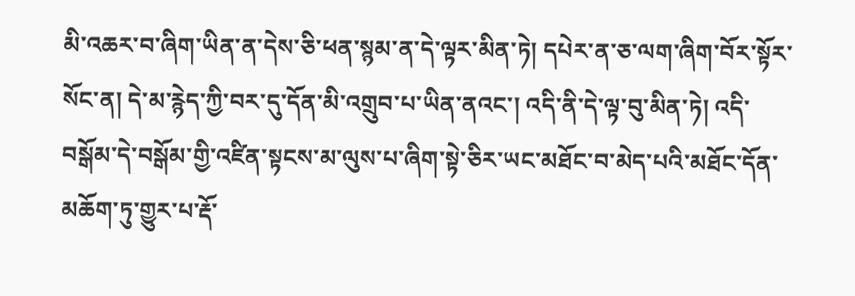མི་འཆར་བ་ཞིག་ཡིན་ན་དེས་ཅི་ཕན་སྙམ་ན་དེ་ལྟར་མིན་ཏེ། དཔེར་ན་ཅ་ལག་ཞིག་བོར་སྟོར་སོང་ན། དེ་མ་རྙེད་ཀྱི་བར་དུ་དོན་མི་འགྲུབ་པ་ཡིན་ནའང་། འདི་ནི་དེ་ལྟ་བུ་མིན་ཏེ། འདི་བསྒོམ་དེ་བསྒོམ་གྱི་འཛིན་སྟངས་མ་ལུས་པ་ཞིག་སྟེ་ཅིར་ཡང་མཐོང་བ་མེད་པའི་མཐོང་དོན་མཆོག་ཏུ་གྱུར་པ་རྡོ་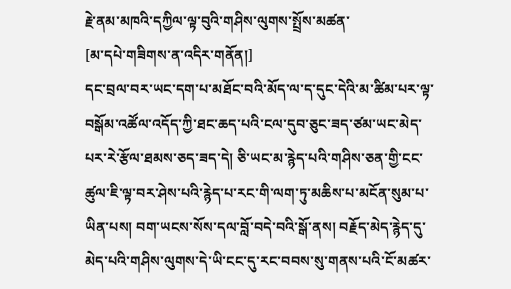རྗེ་ནམ་མཁའི་དཀྱིལ་ལྟ་བུའི་གཤིས་ལུགས་སྤྲོས་མཚན་
[མ་དཔེ་གཟིགས་ན་འདིར་གནོན།]
དང་བྲལ་བར་ཡང་དག་པ་མཐོང་བའི་མོད་ལ་ད་དུང་དེའི་མ་ཚིམ་པར་ལྟ་བསྒོམ་འཚོལ་འདོད་ཀྱི་ཐང་ཆད་པའི་ངལ་དུབ་ཅུང་ཟད་ཙམ་ཡང་མེད་པར་རེ་རྩོལ་ཐམས་ཅད་ཟད་དེ། ཅི་ཡང་མ་རྙེད་པའི་གཤིས་ཅན་གྱི་ངང་ཚུལ་ཇི་ལྟ་བར་ཤེས་པའི་རྙེད་པ་རང་གི་ལག་ཏུ་མཆིས་པ་མངོན་སུམ་པ་ཡིན་པས། བག་ཡངས་སོས་དལ་བློ་བདེ་བའི་སྒོ་ནས། བརྗོད་མེད་རྙེད་དུ་མེད་པའི་གཤིས་ལུགས་དེ་ཡི་ངང་དུ་རང་བབས་སུ་གནས་པའི་ངོ་མཚར་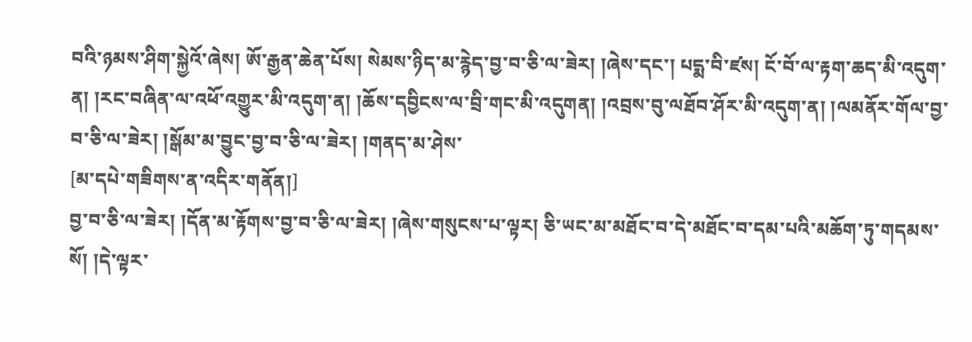བའི་ཉམས་ཤིག་སྐྱེའོ་ཞེས། ཨོ་རྒྱན་ཆེན་པོས། སེམས་ཉིད་མ་རྙེད་བྱ་བ་ཅི་ལ་ཟེར། །ཞེས་དང་། པདྨ་བི་ཛས། ངོ་བོ་ལ་རྟག་ཆད་མི་འདུག་ན། །རང་བཞིན་ལ་འཕོ་འགྱུར་མི་འདུག་ན། །ཆོས་དབྱིངས་ལ་བྲི་གང་མི་འདུགན། །འབྲས་བུ་ལཐོབ་ཤོར་མི་འདུག་ན། །ལམནོར་གོལ་བྱ་བ་ཅི་ལ་ཟེར། །སྒོམ་མ་བྱུང་བྱ་བ་ཅི་ལ་ཟེར། །གནད་མ་ཤེས་
[མ་དཔེ་གཟིགས་ན་འདིར་གནོན།]
བྱ་བ་ཅི་ལ་ཟེར། །དོན་མ་རྟོགས་བྱ་བ་ཅི་ལ་ཟེར། །ཞེས་གསུངས་པ་ལྟར། ཅི་ཡང་མ་མཐོང་བ་དེ་མཐོང་བ་དམ་པའི་མཆོག་ཏུ་གདམས་སོ། །དེ་ལྟར་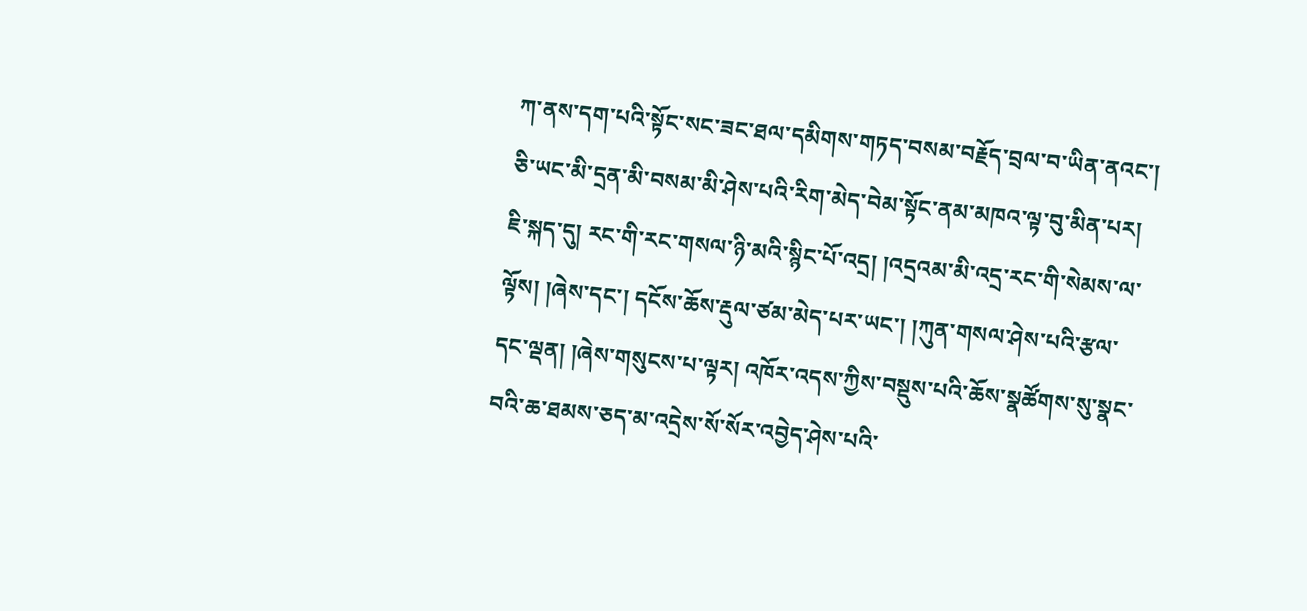ཀ་ནས་དག་པའི་སྟོང་སང་ཟང་ཐལ་དམིགས་གཏད་བསམ་བརྗོད་བྲལ་བ་ཡིན་ནའང་། ཅི་ཡང་མི་དྲན་མི་བསམ་མི་ཤེས་པའི་རིག་མེད་བེམ་སྟོང་ནམ་མཁའ་ལྟ་བུ་མིན་པར། ཇི་སྐད་དུ། རང་གི་རང་གསལ་ཉི་མའི་སྙིང་པོ་འདྲ། །འདྲའམ་མི་འདྲ་རང་གི་སེམས་ལ་ལྟོས། །ཞེས་དང་། དངོས་ཆོས་རྡུལ་ཙམ་མེད་པར་ཡང་། །ཀུན་གསལ་ཤེས་པའི་རྩལ་དང་ལྡན། །ཞེས་གསུངས་པ་ལྟར། འཁོར་འདས་ཀྱིས་བསྡུས་པའི་ཆོས་སྣཚོགས་སུ་སྣང་བའི་ཆ་ཐམས་ཅད་མ་འདྲེས་སོ་སོར་འབྱེད་ཤེས་པའི་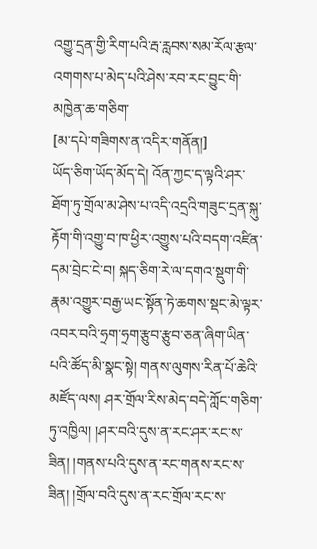འགྱུ་དྲན་གྱི་རིག་པའི་རྦ་རླབས་སམ་རོལ་རྩལ་འགགས་པ་མེད་པའི་ཤེས་རབ་རང་བྱུང་གི་མཁྱེན་ཆ་གཅིག་
[མ་དཔེ་གཟིགས་ན་འདིར་གནོན།]
ཡོད་ཅིག་ཡོད་མོད་དེ། འོན་ཀྱང་ད་ལྟའི་ཤར་ཐོག་ཏུ་གྲོལ་མ་ཤེས་པ་འདི་འདྲའི་གཟུང་དྲན་སྐུ་རྟོག་གི་འགྱུ་བ་ཁ་ཕྱིར་འགྱུས་པའི་བདག་འཛིན་དམ་བྲེང་ངེ་བ། སྐད་ཅིག་རེ་ལ་དགའ་སྡུག་གི་རྣམ་འགྱུར་བརྒྱ་ཡང་སྟོན་ཏེ་ཆགས་སྡང་མེ་ལྟར་འབར་བའི་ཧྲག་ཧྲག་རྩུབ་རྩུབ་ཅན་ཞིག་ཡིན་པའི་ཚོད་མི་སྣང་སྟེ། གནས་ལུགས་རིན་པོ་ཆེའི་མཛོད་ལས། ཤར་གྲོལ་རིས་མེད་བདེ་ཀློང་གཅིག་ཏུ་འཁྱིལ། །ཤར་བའི་དུས་ན་རང་ཤར་རང་ས་ཟིན། །གནས་པའི་དུས་ན་རང་གནས་རང་ས་ཟིན། །གྲོལ་བའི་དུས་ན་རང་གྲོལ་རང་ས་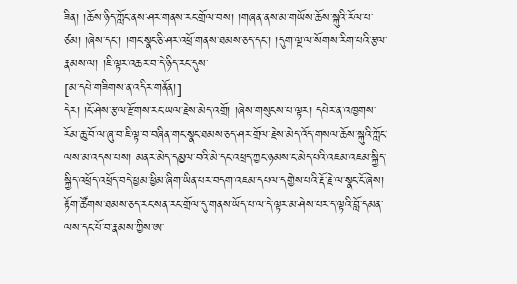ཟིན། །ཆོས་ཉིད་ཀློང་ནས་ཤར་གནས་རང་གྲོལ་བས། །གཞན་ནས་མ་གཡོས་ཆོས་སྐུའི་རོལ་པ་ཙམ། །ཞེས་དང་། །གང་སྣང་ཅི་ཤར་འཕྲོ་གནས་ཐམས་ཅད་དང་། །དུག་ལྔ་ལ་སོགས་རིག་པའི་རྩལ་རྣམས་ལ། །ཇི་ལྟར་འཆར་བ་དེ་ཉིད་རང་དུས་
[མ་དཔེ་གཟིགས་ན་འདིར་གནོན།]
དེར། །ངོ་ཤེས་རྩལ་རྫོགས་རང་ཡལ་རྗེས་མེད་འགྲོ། །ཞེས་གསུངས་པ་ལྟར། དཔེར་ན་འཁྱགས་རོམ་ཆུ་བོ་ལ་ཞུ་བ་ཇི་ལྟ་བ་བཞིན་གང་སྣང་ཐམས་ཅད་ཤར་གྲོལ་རྗེས་མེད་འོད་གསལ་ཆོས་སྐུའི་ཀློང་ལས་མ་འདས་པས། མནར་མེད་དམྱལ་བའི་མེ་དང་འཕྲད་ཀྱང་ཉམས་ང་མེད་པའི་འཇམ་འཇམ་སྐྱིད་སྐྱིད་འཕྲོད་འཕྲོད་བདེ་ཕྱམ་ཕྱིམ་ཞིག་ཡིན་པར་བདག་འཇམ་དཔལ་དགྱེས་པའི་རྡོ་རྗེ་ལ་སྣང་ངོ་ཞེས། རྟོག་ཚོགས་ཐམས་ཅད་རང་སན་རང་གྲོལ་དུ་གནས་ཡོད་པ་ལ་དེ་ལྟར་མ་ཤེས་པར་ད་ལྟའི་བློ་དམན་ལས་དང་པོ་བ་རྣམས་ཀྱིས་ཨ་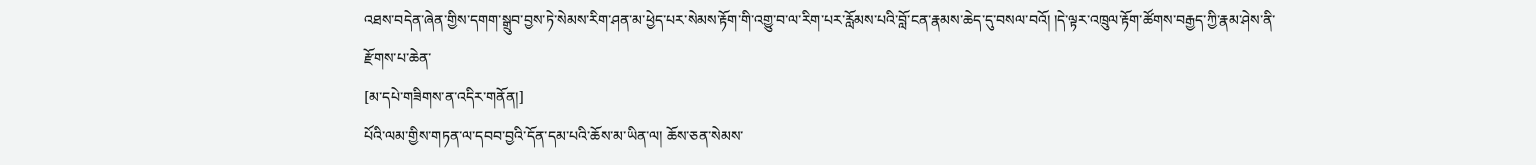འཐས་བདེན་ཞེན་གྱིས་དགག་སྒྲུབ་བྱས་ཏེ་སེམས་རིག་ཤན་མ་ཕྱེད་པར་སེམས་རྟོག་གི་འགྱུ་བ་ལ་རིག་པར་རློམས་པའི་བློ་ངན་རྣམས་ཆེད་དུ་བསལ་བའོ། །དེ་ལྟར་འཁྲུལ་རྟོག་ཚོགས་བརྒྱད་ཀྱི་རྣམ་ཤེས་ནི་རྫོགས་པ་ཆེན་
[མ་དཔེ་གཟིགས་ན་འདིར་གནོན།]
པོའི་ལམ་གྱིས་གཏན་ལ་དབབ་བྱའི་དོན་དམ་པའི་ཆོས་མ་ཡིན་ལ། ཆོས་ཅན་སེམས་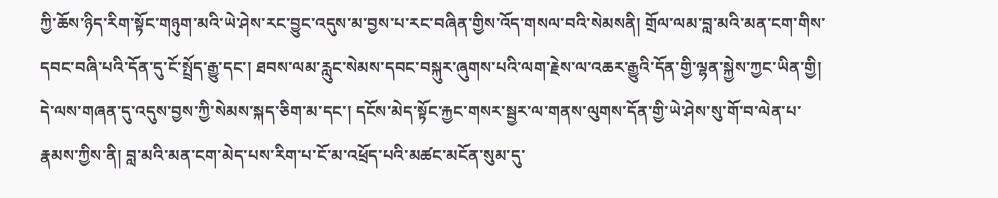ཀྱི་ཆོས་ཉིད་རིག་སྟོང་གཉུག་མའི་ཡེ་ཤེས་རང་བྱུང་འདུས་མ་བྱས་པ་རང་བཞིན་གྱིས་འོད་གསལ་བའི་སེམསནི། གྲོལ་ལམ་བླ་མའི་མན་ངག་གིས་དབང་བཞི་པའི་དོན་དུ་ངོ་སྤྲོད་རྒྱུ་དང་། ཐབས་ལམ་རླུང་སེམས་དབང་བསྐུར་ཞུགས་པའི་ལག་རྗེས་ལ་འཆར་རྒྱུའི་དོན་གྱི་ལྷན་སྐྱེས་ཀྱང་ཡིན་གྱི། དེ་ལས་གཞན་དུ་འདུས་བྱས་ཀྱི་སེམས་སྐད་ཅིག་མ་དང་། དངོས་མེད་སྟོང་རྐྱང་གསར་སྦྱར་ལ་གནས་ལུགས་དོན་གྱི་ཡེ་ཤེས་སུ་གོ་བ་ལེན་པ་རྣམས་ཀྱིས་ནི། བླ་མའི་མན་ངག་མེད་པས་རིག་པ་ངོ་མ་འཕྲོད་པའི་མཚང་མངོན་སུམ་དུ་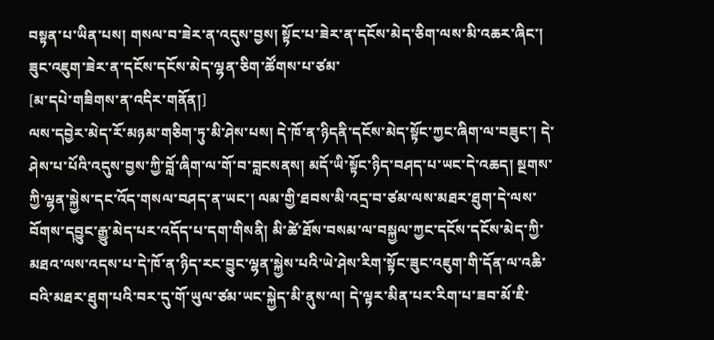བསྟན་པ་ཡིན་པས། གསལ་བ་ཟེར་ན་འདུས་བྱས། སྟོང་པ་ཟེར་ན་དངོས་མེད་ཅིག་ལས་མི་འཆར་ཞིང་། ཟུང་འཇུག་ཟེར་ན་དངོས་དངོས་མེད་ལྷན་ཅིག་ཚོགས་པ་ཙམ་
[མ་དཔེ་གཟིགས་ན་འདིར་གནོན།]
ལས་དབྱེར་མེད་རོ་མཉམ་གཅིག་ཏུ་མི་ཤེས་པས། དེ་ཁོ་ན་ཉིདནི་དངོས་མེད་སྟོང་ཀྱང་ཞིག་ལ་བཟུང་། དེ་ཤེས་པ་པོའི་འདུས་བྱས་ཀྱི་བློ་ཞིག་ལ་གོ་བ་བླངསནས། མདོ་ཡི་སྟོང་ཉིད་བཤད་པ་ཡང་དེ་འཆད། སྔགས་ཀྱི་ལྷན་སྐྱེས་དང་འོད་གསལ་བཤད་ན་ཡང་། ལམ་གྱི་ཐབས་མི་འདྲ་བ་ཙམ་ལས་མཐར་ཐུག་དེ་ལས་བོགས་དབྱུང་རྒྱུ་མེད་པར་འདོད་པ་དག་གིསནི། མི་ཚེ་ཐོས་བསམ་ལ་བསྐྱལ་ཀྱང་དངོས་དངོས་མེད་ཀྱི་མཐའ་ལས་འདས་པ་དེ་ཁོ་ན་ཉིད་རང་བྱུང་ལྷན་སྐྱེས་པའི་ཡེ་ཤེས་རིག་སྟོང་ཟུང་འཇུག་གི་དོན་ལ་འཆི་བའི་མཐར་ཐུག་པའི་བར་དུ་གོ་ཡུལ་ཙམ་ཡང་སྐྱེད་མི་ནུས་ལ། དེ་ལྟར་མིན་པར་རིག་པ་ཟབ་མོ་ཇི་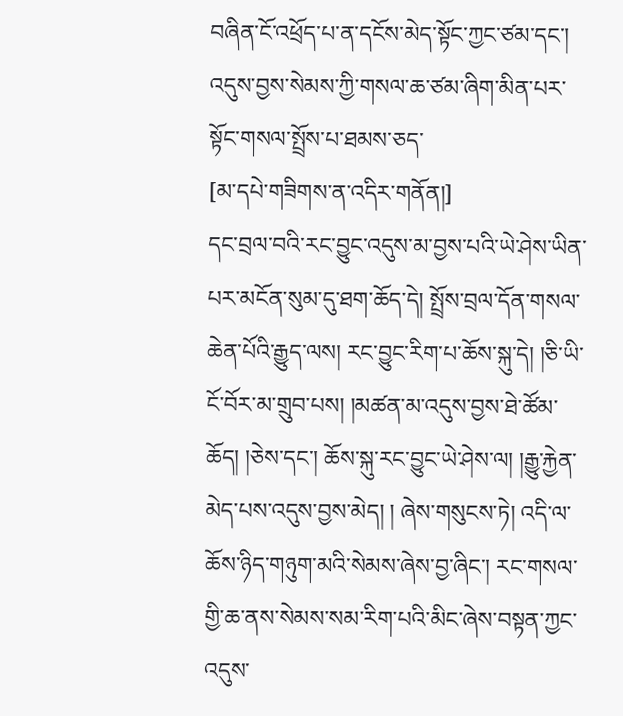བཞིན་ངོ་འཕྲོད་པ་ན་དངོས་མེད་སྟོང་ཀྱང་ཙམ་དང་། འདུས་བྱས་སེམས་ཀྱི་གསལ་ཆ་ཙམ་ཞིག་མིན་པར་སྟོང་གསལ་སྤྲོས་པ་ཐམས་ཅད་
[མ་དཔེ་གཟིགས་ན་འདིར་གནོན།]
དང་བྲལ་བའི་རང་བྱུང་འདུས་མ་བྱས་པའི་ཡེ་ཤེས་ཡིན་པར་མངོན་སུམ་དུ་ཐག་ཆོད་དེ། སྤྲོས་བྲལ་དོན་གསལ་ཆེན་པོའི་རྒྱུད་ལས། རང་བྱུང་རིག་པ་ཆོས་སྐུ་དེ། །ཅི་ཡི་ངོ་བོར་མ་གྲུབ་པས། །མཚན་མ་འདུས་བྱས་ཐེ་ཚོམ་ཆོད། །ཅེས་དང་། ཆོས་སྐུ་རང་བྱུང་ཡེ་ཤེས་ལ། །རྒྱུ་རྐྱེན་མེད་པས་འདུས་བྱས་མེད། ། ཞེས་གསུངས་ཏེ། འདི་ལ་ཆོས་ཉིད་གཉུག་མའི་སེམས་ཞེས་བྱ་ཞིང་། རང་གསལ་གྱི་ཆ་ནས་སེམས་སམ་རིག་པའི་མིང་ཞེས་བསྟན་ཀྱང་འདུས་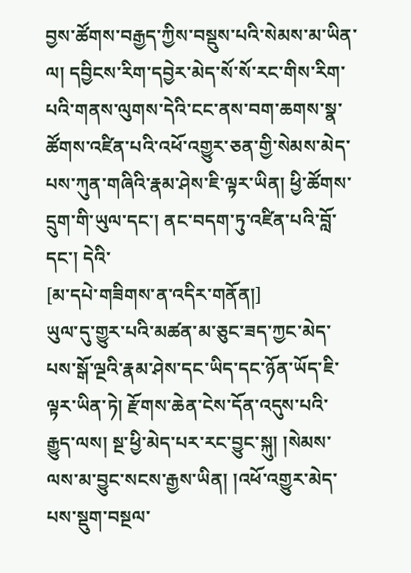བྱས་ཚོགས་བརྒྱད་ཀྱིས་བསྡུས་པའི་སེམས་མ་ཡིན་ལ། དབྱིངས་རིག་དབྱེར་མེད་སོ་སོ་རང་གིས་རིག་པའི་གནས་ལུགས་དེའི་ངང་ནས་བག་ཆགས་སྣ་ཚོགས་འཛིན་པའི་འཕོ་འགྱུར་ཅན་གྱི་སེམས་མེད་པས་ཀུན་གཞིའི་རྣམ་ཤེས་ཇི་ལྟར་ཡིན། ཕྱི་ཚོགས་དྲུག་གི་ཡུལ་དང་། ནང་བདག་ཏུ་འཛིན་པའི་བློ་དང་། དེའི་
[མ་དཔེ་གཟིགས་ན་འདིར་གནོན།]
ཡུལ་དུ་གྱུར་པའི་མཚན་མ་ཅུང་ཟད་ཀྱང་མེད་པས་སྒོ་ལྔའི་རྣམ་ཤེས་དང་ཡིད་དང་ཉོན་ཡོད་ཇི་ལྟར་ཡིན་ཏེ། རྫོགས་ཆེན་ངེས་དོན་འདུས་པའི་རྒྱུད་ལས། སྔ་ཕྱི་མེད་པར་རང་བྱུང་སྐུ། །སེམས་ལས་མ་བྱུང་སངས་རྒྱས་ཡིན། །འཕོ་འགྱུར་མེད་པས་སྡུག་བསྔལ་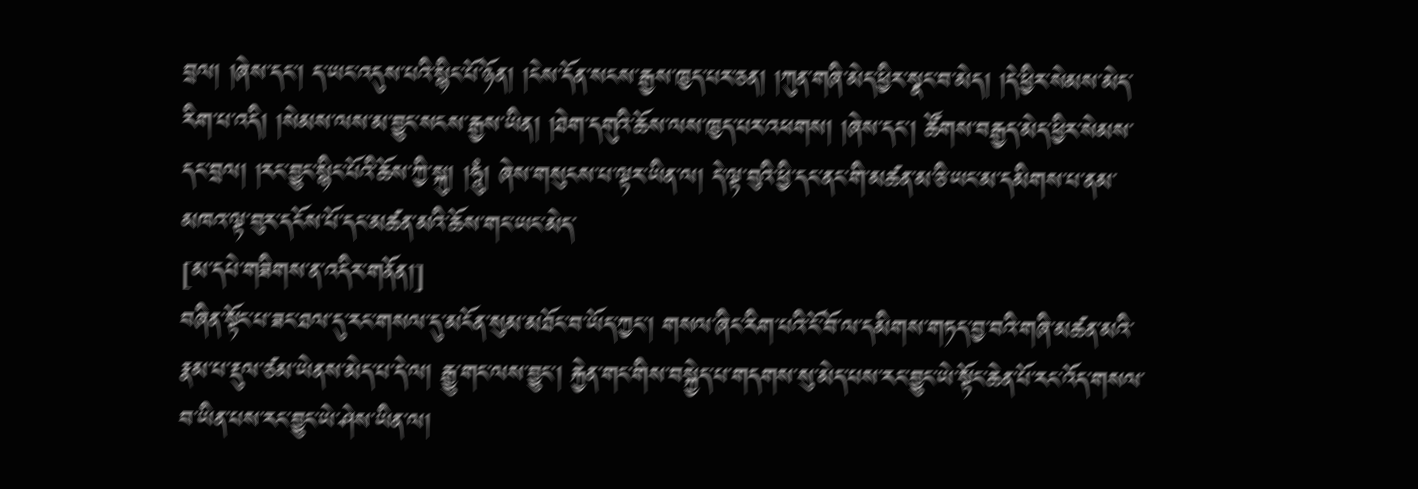བྲལ། །ཞེས་དང་། ད་ཡང་འདུས་པའི་སྙིང་པོ་ཉོན། །ངེས་དོན་སངས་རྒྱས་ཁྱད་པར་ཅན། །ཀུན་གཞི་མེད་ཕྱིར་སྣང་བ་མེད། །དེ་ཕྱིར་སེམས་མེད་རིག་པ་འདི། །སེམས་ལས་མ་བྱུང་སངས་རྒྱས་ཡིན། །ཐེག་དགུའི་ཆོས་ལས་ཁྱད་པར་འཕགས། །ཞེས་དང་། ཚོགས་བརྒྱད་མེད་ཕྱིར་སེམས་དང་བྲལ། །རང་བྱུང་སྙིང་པོའི་ཆོས་ཀྱི་སྐུ། །ཧཱུཾ། ཞེས་གསུངས་པ་ལྟར་ཡིན་ལ། དེ་ལྟ་བུའི་ཕྱི་དང་ནང་གི་མཚན་མ་ཅི་ཡང་མ་དམིགས་པ་ནམ་མཁའ་ལྟ་བུར་དངོས་པོ་དང་མཚན་མའི་ཆོས་གང་ཡང་མེད་
[མ་དཔེ་གཟིགས་ན་འདིར་གནོན།]
བཞིན་སྟོང་པ་ཟང་ཐལ་དུ་རང་གསལ་དུ་མངོན་སུམ་མཐོང་བ་ཡོད་ཀྱང་། གསལ་ཞིང་རིག་པའི་ངོ་བོ་ལ་དམིགས་གཏད་བྱ་བའི་གཞི་མཚན་མའི་རྣམ་པ་རྡུལ་ཙམ་ཡེནས་མེད་པ་དེ་ལ། རྒྱུ་གང་ལས་བྱུང་། རྐྱེན་གང་གིས་བསྐྱེད་པ་གདགས་སུ་མེད་པས་རང་བྱུང་ཡེ་སྟོང་ཆེན་པོ་རང་འོད་གསལ་བ་ཡིན་པས་རང་བྱུང་ཡེ་ཤེས་ཡིན་ལ།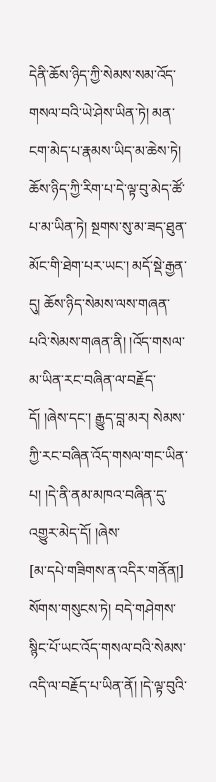དེནི་ཆོས་ཉིད་ཀྱི་སེམས་སམ་འོད་གསལ་བའི་ཡེ་ཤེས་ཡིན་ཏེ། མན་ངག་མེད་པ་རྣམས་ཡིད་མ་ཆེས་ཏེ། ཆོས་ཉིད་ཀྱི་རིག་པ་དེ་ལྟ་བུ་མེད་ཚོ་པ་མ་ཡིན་ཏེ། སྔགས་སུ་མ་ཟད་ཐུན་མོང་གི་ཐེག་པར་ཡང་། མདོ་སྡེ་རྒྱན་དུ། ཆོས་ཉིད་སེམས་ལས་གཞན་པའི་སེམས་གཞན་ནི། །འོད་གསལ་མ་ཡིན་རང་བཞིན་ལ་བརྗོད་དོ། །ཞེས་དང་། རྒྱུད་བླ་མར། སེམས་ཀྱི་རང་བཞིན་འོད་གསལ་གང་ཡིན་པ། །དེ་ནི་ནམ་མཁའ་བཞིན་དུ་འགྱུར་མེད་དོ། །ཞེས་
[མ་དཔེ་གཟིགས་ན་འདིར་གནོན།]
སོགས་གསུངས་ཏེ། བདེ་གཤེགས་སྙིང་པོ་ཡང་འོད་གསལ་བའི་སེམས་འདི་ལ་བརྗོད་པ་ཡིན་ནོ། །དེ་ལྟ་བུའི་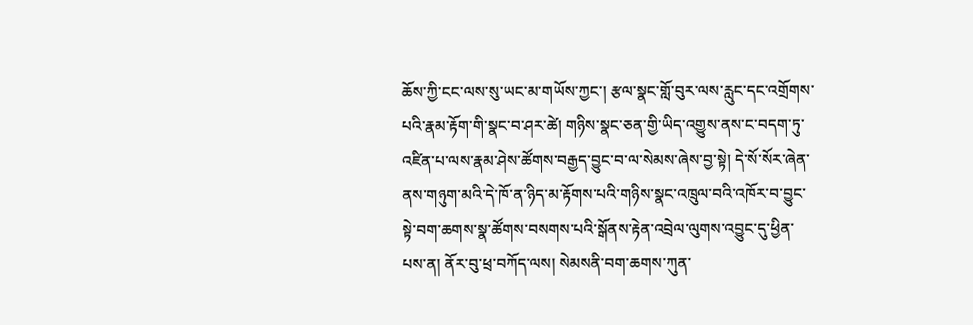ཆོས་ཀྱི་ངང་ལས་སུ་ཡང་མ་གཡོས་ཀྱང་། རྩལ་སྣང་གློ་བུར་ལས་རླུང་དང་འགྲོགས་པའི་རྣམ་རྟོག་གི་སྣང་བ་ཤར་ཚེ། གཉིས་སྣང་ཅན་གྱི་ཡིད་འགྱུས་ནས་ང་བདག་ཏུ་འཛིན་པ་ལས་རྣམ་ཤེས་ཚོགས་བརྒྱད་བྱུང་བ་ལ་སེམས་ཞེས་བྱ་སྟེ། དེ་སོ་སོར་ཞེན་ནས་གཉུག་མའི་དེ་ཁོ་ན་ཉིད་མ་རྟོགས་པའི་གཉིས་སྣང་འཁྲུལ་བའི་འཁོར་བ་བྱུང་སྟེ་བག་ཆགས་སྣ་ཚོགས་བསགས་པའི་སྒོནས་རྟེན་འབྲེལ་ལུགས་འབྱུང་དུ་ཕྱིན་པས་ན། ནོར་བུ་ཕྲ་བཀོད་ལས། སེམསནི་བག་ཆགས་ཀུན་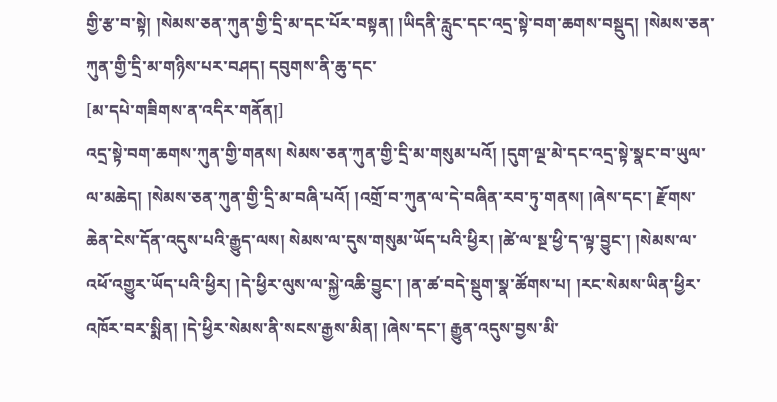གྱི་རྩ་བ་སྟེ། །སེམས་ཅན་ཀུན་གྱི་དྲི་མ་དང་པོར་བསྟན། །ཡིདནི་རླུང་དང་འདྲ་སྟེ་བག་ཆགས་བསྡུད། །སེམས་ཅན་ཀུན་གྱི་དྲི་མ་གཉིས་པར་བཤད། དབུགས་ནི་ཆུ་དང་
[མ་དཔེ་གཟིགས་ན་འདིར་གནོན།]
འདྲ་སྟེ་བག་ཆགས་ཀུན་གྱི་གནས། སེམས་ཅན་ཀུན་གྱི་དྲི་མ་གསུམ་པའོ། །དུག་ལྔ་མེ་དང་འདྲ་སྟེ་སྣང་བ་ཡུལ་ལ་མཆེད། །སེམས་ཅན་ཀུན་གྱི་དྲི་མ་བཞི་པའོ། །འགྲོ་བ་ཀུན་ལ་དེ་བཞིན་རབ་ཏུ་གནས། །ཞེས་དང་། རྫོགས་ཆེན་ངེས་དོན་འདུས་པའི་རྒྱུད་ལས། སེམས་ལ་དུས་གསུམ་ཡོད་པའི་ཕྱིར། །ཚེ་ལ་སྔ་ཕྱི་ད་ལྟ་བྱུང་། །སེམས་ལ་འཕོ་འགྱུར་ཡོད་པའི་ཕྱིར། །དེ་ཕྱིར་ལུས་ལ་སྐྱེ་འཆི་བྱུང་། །ན་ཚ་བདེ་སྡུག་སྣ་ཚོགས་པ། །རང་སེམས་ཡིན་ཕྱིར་འཁོར་བར་སྨིན། །དེ་ཕྱིར་སེམས་ནི་སངས་རྒྱས་མིན། །ཞེས་དང་། རྒྱུན་འདུས་བྱས་མི་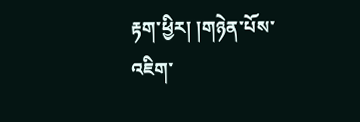རྟག་ཕྱིར། །གཉེན་པོས་འཇིག་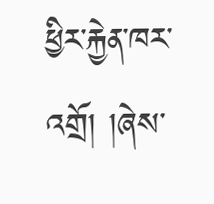ཕྱིར་རྐྱེན་ཁར་འགྲོ། །ཞེས་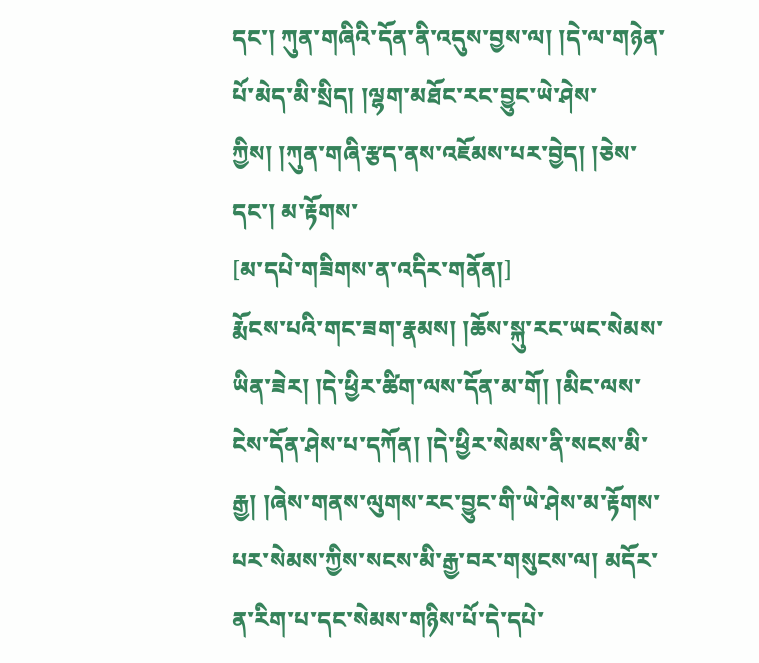དང་། ཀུན་གཞིའི་དོན་ནི་འདུས་བྱས་ལ། །དེ་ལ་གཉེན་པོ་མེད་མི་སྲིད། །ལྷག་མཐོང་རང་བྱུང་ཡེ་ཤེས་ཀྱིས། །ཀུན་གཞི་རྩད་ནས་འཇོམས་པར་བྱེད། །ཅེས་དང་། མ་རྟོགས་
[མ་དཔེ་གཟིགས་ན་འདིར་གནོན།]
རྨོངས་པའི་གང་ཟག་རྣམས། །ཆོས་སྐུ་རང་ཡང་སེམས་ཡིན་ཟེར། །དེ་ཕྱིར་ཚིག་ལས་དོན་མ་གོ། །མིང་ལས་ངེས་དོན་ཤེས་པ་དཀོན། །དེ་ཕྱིར་སེམས་ནི་སངས་མི་རྒྱ། །ཞེས་གནས་ལུགས་རང་བྱུང་གི་ཡེ་ཤེས་མ་རྟོགས་པར་སེམས་ཀྱིས་སངས་མི་རྒྱ་བར་གསུངས་ལ། མདོར་ན་རིག་པ་དང་སེམས་གཉིས་པོ་དེ་དཔེ་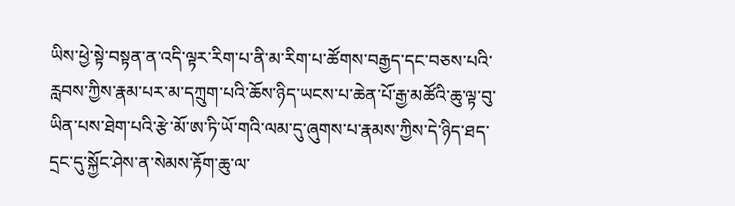ཡིས་ཕྱེ་སྟེ་བསྟན་ན་འདི་ལྟར་རིག་པ་ནི་མ་རིག་པ་ཚོགས་བརྒྱད་དང་བཅས་པའི་རླབས་ཀྱིས་རྣམ་པར་མ་དཀྲུག་པའི་ཆོས་ཉིད་ཡངས་པ་ཆེན་པོ་རྒྱ་མཚོའི་ཆུ་ལྟ་བུ་ཡིན་པས་ཐེག་པའི་རྩེ་མོ་ཨ་ཏི་ཡོ་གའི་ལམ་དུ་ཞུགས་པ་རྣམས་ཀྱིས་དེ་ཉིད་ཐད་དྲང་དུ་སྐྱོང་ཤེས་ན་སེམས་རྟོག་ཆུ་ལ་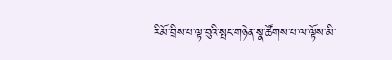རིམོ་བྲིས་པ་ལྟ་བུའི་སྤང་གཉེན་སྣ་ཚོགས་པ་ལ་ལྟོས་མི་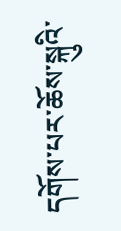དགོས་པར་ཆོས་སྐུའི་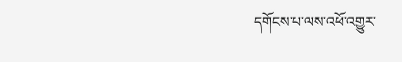དགོངས་པ་ལས་འཕོ་འགྱུར་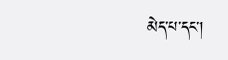མེད་པ་དང་།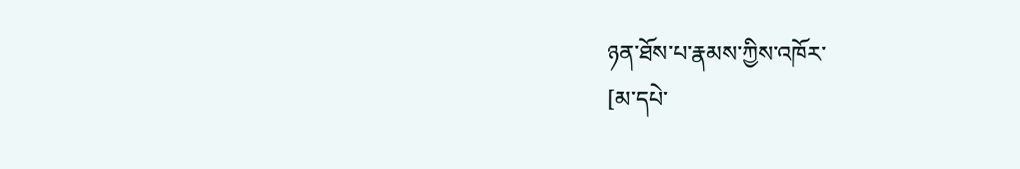ཉན་ཐོས་པ་རྣམས་ཀྱིས་འཁོར་
[མ་དཔེ་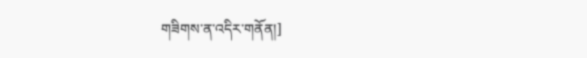གཟིགས་ན་འདིར་གནོན།]